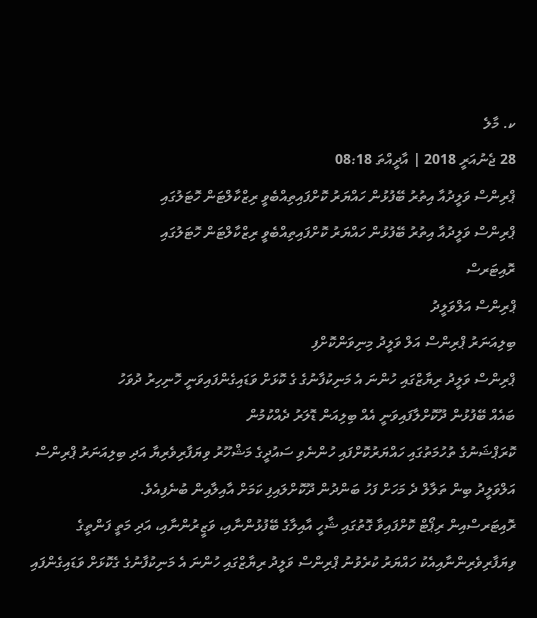ކ. މާލެ
28 ޖެނުއަރީ 2018 | އާދީއްތަ 08:18
ޕްރިންސް ވަލީދުއާ އިތުރު ބޭފުޅުން ހައްޔަރު ކޮށްފައިތިއްބެވީ ރިޒްކާލްޓަން ހޮޓަލުގައި
ޕްރިންސް ވަލީދުއާ އިތުރު ބޭފުޅުން ހައްޔަރު ކޮށްފައިތިއްބެވީ ރިޒްކާލްޓަން ހޮޓަލުގައި
ރޮއިޓަރސް
ޕްރިންސް އަލްވަލީދު
ބިލިއަނަރު ޕްރިންސް އަލް ވަލީދު މިނިވަންކޮށްފި
ޕްރިންސް ވަލީދު ރިޔާޒްގައި ހުންނަ އެ މަނިކުފާނުގެ ގެ ކޮޅަށް ވަޑައިގެންފައިވަނީ ހޮނިހިރު ދުވަހު
ބައެއް ބޭފުޅުން ދޫކޮށްލާފައިވަނީ އެއް ބިލިއަން ޑޮލަރު ދެއްކުމުން
ކޮރަޕްޝަނުގެ ތުހުމަތުގައި ހައްޔަރުކޮށްފައި ހުންނެވި ސައުދީގެ މަޝްހޫރު ވިޔަފާރިވެރިޔާ އަދި ބިލިއަނަރު ޕްރިންސް އަލްވަލީދު ބިން ތަލާލް ދެ މަހަށް ފަހު ބަންދުން ދޫކޮށްލައިފި ކަމަށް އާއިލާއިން ބުނެފިއެވެ.
ރޮއިޓަރސްއިން ރިޕޯޓް ކޮށްފައިވާ ގޮތުގައި ޝާހީ އާއިލާގެ ބޭފުޅުންނާއި، ވަޒީރުންނާއި، އަދި މަތީ ފަންތީގެ ވިޔަފާރިވެރިންނާއިއެކު ހައްޔަރު ކުރެވުނު ޕްރިންސް ވަލީދު ރިޔާޒްގައި ހުންނަ އެ މަނިކުފާނުގެ ގެކޮޅަށް ވަޑައިގެންފައި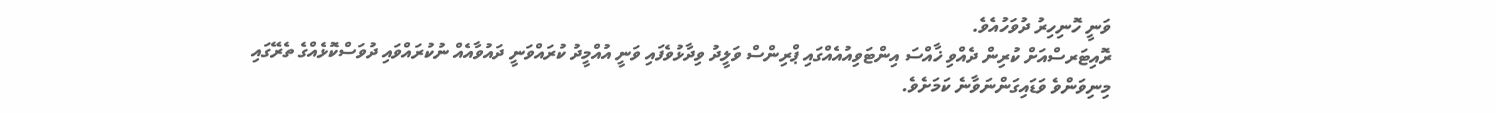ވަނީ ހޮނިހިރު ދުވަހުއެވެ.
ރޮއިޓަރސްއަށް ކުރިން ދެއްވި ޚާއްސަ އިންޓަވިއުއެއްގައި ޕްރިންސް ވަލީދު ވިދާޅުވެފައި ވަނީ އުއްމީދު ކުރައްވަނީ ދައުވާއެއް ނުކުރައްވައި ދުވަސްކޮޅެއްގެ ތެރޭގައި މިނިވަންވެ ވަޑައިގަންނަވާނެ ކަމަށެވެ.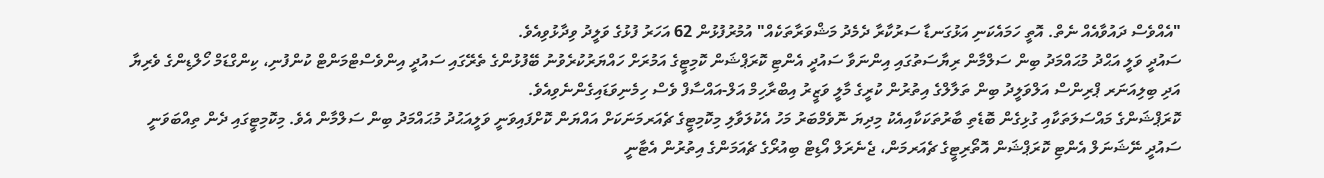"އެއްވެސް ދައުވާއެއް ނެތް. އޮތީ ހަމައެކަނި އަޅުގަނޑާ ސަރުކާރާ ދެމެދު މަޝްވަރާތަކެއް" އުމުރުފުޅުން 62 އަހަރު ފުޅުގެ ވަލީދު ވިދާޅުވިއެވެ.
ސައުދީ ވަލީ އަޙްދު މުޙައްމަދު ބިން ސަލްމާން ރިޔާސަތުގައި އިންނަވާ ސައުދީ އެންޓި ކޮރަޕްޝަން ކޮމިޓީގެ އަމުރަށް ހައްޔަރުކުރެވުނު ބޭފުޅުންގެ ތެރޭގައި ސައުދީ އިންވެސްޓްމަންޓް ކުންފުނި، ކިންގްޑަމް ހޯލްޑިންގެ ވެރިޔާ އަދި ބިލިއަނަރ ޕްރިންސް އަލްވަލީދު ބިން ތަލާލްގެ އިތުރުން ކުރީގެ މާލީ ވަޒީރު އިބްރާހިމް އަލް-އައްސާފް ވެސް ހިމެނިވަޑައިގެންނެވިއެވެ.
ކޮރަޕްޝަންގެ މައްސަލަތަކާއި ގުޅިގެން ބޮޑެތި ބާރުތަކަކާއިއެކު މިދިޔަ ނޮވެމްބަރު މަހު އެކުލަވާލި މިކޮމިޓީގެ ޗެއަރމަނަކަށް އައްޔަން ކޮށްފައިވަނީ ވަލީއަޙުދު މުޙައްމަދު ބިން ސަލްމާން އެވެ. މިކޮމިޓީގައި ދެން ތިއްބަވަނީ ސައުދީ ނޭޝަނަލް އެންޓި ކޮރަޕްޝަން އޮތޯރިޓީގެ ޗެއަރމަން، ޖެނެރަލް އޯޑިޓް ބިއުރޯގެ ޗެއަމަންގެ އިތުރުން އެޓާނީ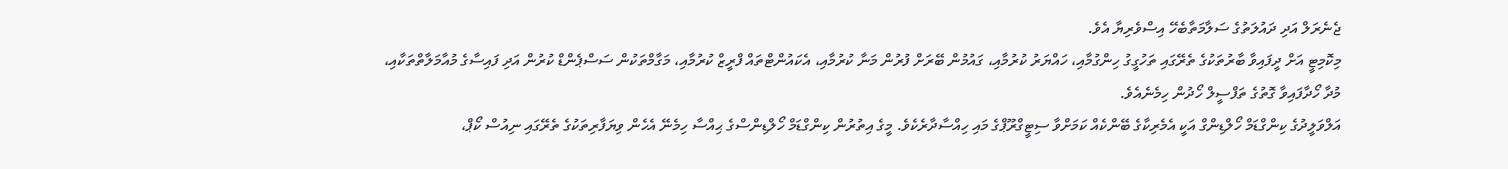ޖެނެރަލް އަދި ދައުލަތުގެ ސަލާމަތާބެހޭ އިސްވެރިޔާ އެވެ.
މިކޮމިޓީ އަށް ދީފައިވާ ބާރުތަކުގެ ތެރޭގައި ތަހުގީގު ހިންގުމާއި، ހައްޔަރު ކުރުމާއި، ގައުމުން ބޭރަށް ފުރުން މަނާ ކުރުމާއި، އެކައުންޓްތައް ފްރީޒް ކުރުމާއި، މަގާމްތަކުން ސަސްޕެންޑް ކުރުން އަދި ފައިސާގެ މުއާމަލާތްތަކާއި، މުދާ ހޯދާފައިވާ ގޮތުގެ ތަފްސީލް ހޯދުން ހިމެނެއެވެ.
އަލްވަލީދުގެ ކިންގްޑަމް ހޯލްޑިންގް އަކީ އެމެރިކާގެ ބޭންކެއް ކަމަށްވާ ސިޓީގްރޫޕްގެ މައި ހިއްސާދާރެކެވެ. މީގެ އިތުރުން ކިންގްޑަމް ހޯލްޑިންސްގެ ޙިއްސާ ހިމެނޭ އެހެން ވިޔަފާރިތަކުގެ ތެރޭގައި ނިއުސް ކޯޕް،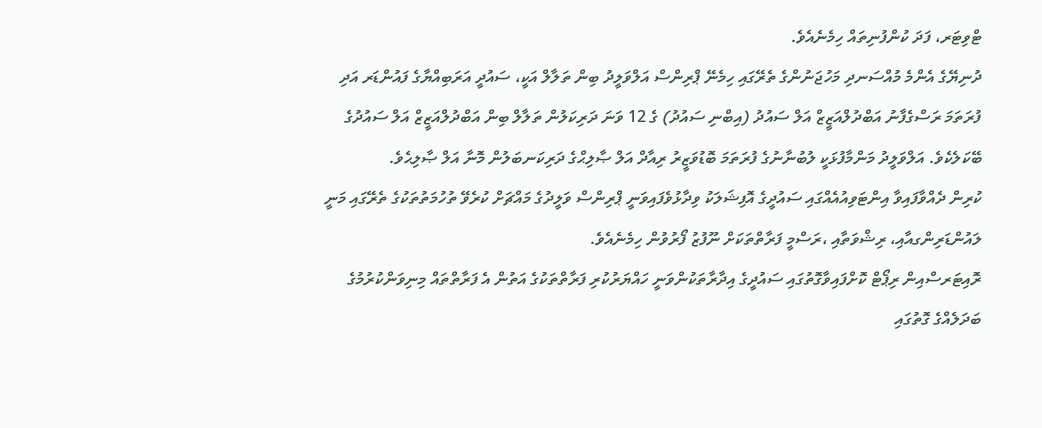ޓްވިޓަރ، ފަދަ ކުންފުނިތައް ހިމެނެއެވެ.
ދުނިޔޭގެ އެންމެ މުއްސަނދި މަހުޖަނުންގެ ތެރޭގައި ހިމެނޭ ޕްރިންސް އަލްވަލީދު ބިން ތަލާލް އަކީ، ސައުދީ އަރަބިއްޔާގެ ފައުންޑަރ އަދި ފުރަތަމަ ރަސްގެފާނު އަބްދުލްއަޒީޒް އަލް ސައުދު (އިބްނި ސައުދު) ގެ 12 ވަނަ ދަރިކަލުން ތަލާލް ބިން އަބްދުލްއަޒީޒް އަލް ސައުދުގެ ބޭކަލެކެވެ. އަލްވަލީދު މަންމާފުޅަކީ ލުބުނާނުގެ ފުރަތަމަ ބޮޑުވަޒީރު ރިއާދް އަލް ޞާލިޙްގެ ދަރިކަނބަލުން މޮނާ އަލް ޞާލިޙެވެ.
ކުރިން ދެއްވާފައިވާ އިންޓަވިއުއެއްގައި ސައުދީގެ އޮފިޝަލަކު ވިދާޅުވެފައިވަނީ ޕްރިންސް ވަލީދުގެ މައްޗަށް ކުރެވޭ ތުހުމަތުތަކުގެ ތެރޭގައި މަނީ ލައުންޑަރިންގއާއި، ރިޝްވަތާއި ،ރަސްމީ ފަރާތްތަކަށް ނޫފުޒު ފޯރުވުން ހިމެނެއެވެ.
ރޮއިޓަރސްއިން ރިޕޯޓް ކޮށްފައިވާގޮތުގައި ސައުދީގެ އިދާރާތަކުންވަނީ ހައްޔަރުކުރި ފަރާތްތަކުގެ އަތުން އެ ފަރާތްތައް މިނިވަންކުރުމުގެ ބަދަލެއްގެ ގޮތުގައި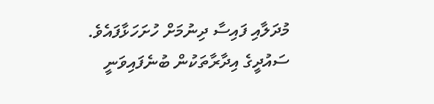މުދަލާއި ފައިސާ ދިނުމަށް ހުށަހަޅާފައެވެ.
ސައުދީގެ އިދާރާތަކުން ބުނެފައިވަނީ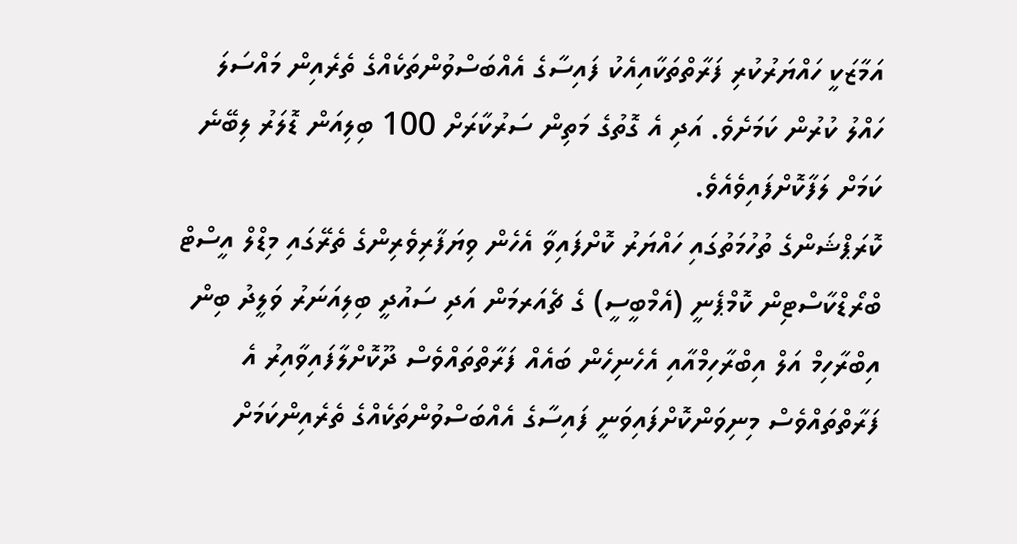އަމާޒަކީ ހައްޔަރުކުރި ފަރާތްތަކާއިއެކު ފައިސާގެ އެއްބަސްވުންތަކެއްގެ ތެރެއިން މައްސަލަ ހައްލު ކުރުން ކަމަށެވެ. އަދި އެ ގޮތުގެ މަތިން ސަރުކާރަށް 100 ބިލިއަން ޑޮލަރު ލިބޭނެ ކަމަށް ލަފާކޮށްފައިވެއެވެ.
ކޮރަޕްޝަންގެ ތުހުމަތުގައި ހައްޔަރު ކޮށްފައިވާ އެހެން ވިޔަފާރިވެރިންގެ ތެރޭގައި މިޑްލް އީސްޓް ބްރޯޑްކާސްޓިން ކޮމްޕެނީ (އެމްބީސީ) ގެ ޗެއަރމަން އަދި ސައުދީ ބިލިއަނަރު ވަލީދު ބިން އިބްރާހިމް އަލް އިބްރާހިމްއާއި އެހެނިހެން ބައެއް ފަރާތްތައްވެސް ދޫކޮށްލާފައިވާއިރު އެ ފަރާތްތައްވެސް މިނިވަންކޮށްފައިވަނީ ފައިސާގެ އެއްބަސްވުންތަކެއްގެ ތެރެއިންކަމަށް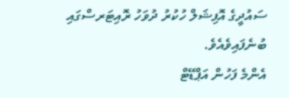ސައުދީގެ އޮފިޝަލް ހުކުރު ދުވަހު ރޮއިޓަރސްގައި ބުނެފައިވެއެވެ.
އެންމެ ފަހުން އަޕްޑޭޓް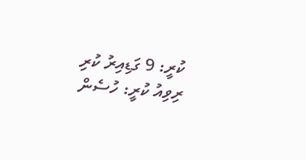ކުރީ: 9 ގަޑިއިރު ކުރި
ރިވިއު ކުރީ: ހުސެން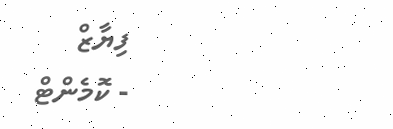ފިޔާޒް
- ކޮމެންޓް